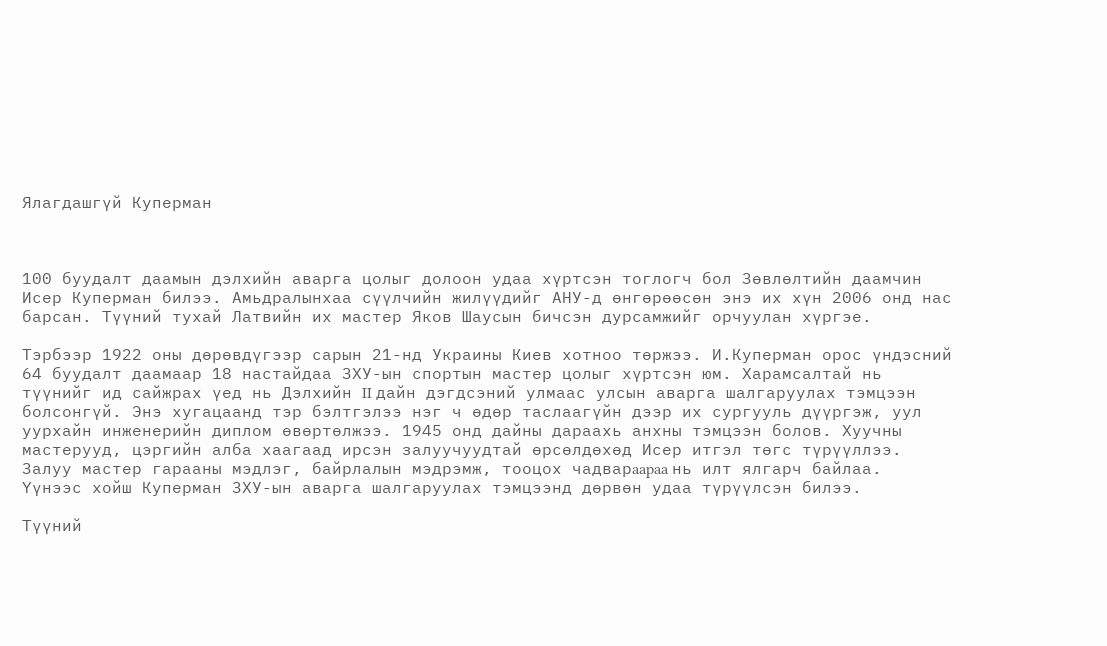Ялагдашгүй Куперман



100 буудалт даамын дэлхийн аварга цолыг долоон удаа хүртсэн тоглогч бол Зөвлөлтийн даамчин Исер Куперман билээ. Амьдралынхаа сүүлчийн жилүүдийг АНУ-д өнгөрөөсөн энэ их хүн 2006 онд нас барсан. Түүний тухай Латвийн их мастер Яков Шаусын бичсэн дурсамжийг орчуулан хүргэе.

Тэрбээр 1922 оны дөрөвдүгээр сарын 21-нд Украины Киев хотноо төржээ. И.Куперман орос үндэсний 64 буудалт даамаар 18 настайдаа ЗХУ-ын спортын мастер цолыг хүртсэн юм. Харамсалтай нь түүнийг ид сайжрах үед нь Дэлхийн II дайн дэгдсэний улмаас улсын аварга шалгаруулах тэмцээн болсонгүй. Энэ хугацаанд тэр бэлтгэлээ нэг ч өдөр таслаагүйн дээр их сургууль дүүргэж, уул уурхайн инженерийн диплом өвөртөлжээ. 1945 онд дайны дараахь анхны тэмцээн болов. Хуучны мастерууд, цэргийн алба хаагаад ирсэн залуучуудтай өрсөлдөхөд Исер итгэл төгc түрүүллээ. Залуу мастер гарааны мэдлэг, байрлалын мэдрэмж, тооцох чадварaapaa нь илт ялгарч байлаа. Үүнээс хойш Куперман ЗХУ-ын аварга шалгаруулах тэмцээнд дөрвөн удаа түрүүлсэн билээ.

Түүний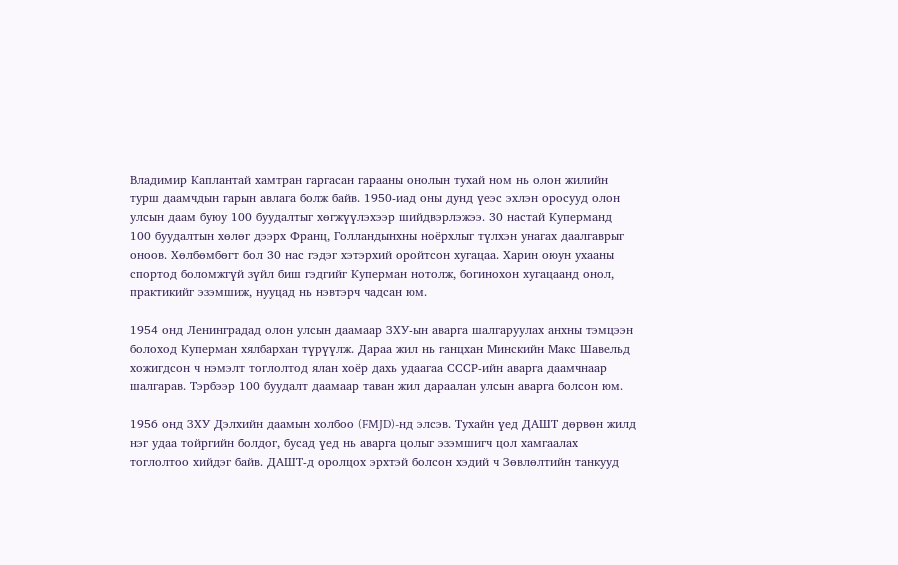Владимир Каплантай хамтран гаргасан гарааны онолын тухай ном нь олон жилийн турш даамчдын гарын авлага болж байв. 1950-иад оны дунд үеэс эхлэн оросууд олон улсын даам буюу 100 буудалтыг хөгжүүлэхээр шийдвэрлэжээ. 30 настай Куперманд 100 буудалтын хөлөг дээрx Франц, Голландынхны ноёрхлыг түлхэн унагах даалгаврыг оноов. Хөлбөмбөгт бол 30 нас гэдэг хэтэрхий оройтсон хугацаа. Харин оюун ухааны спортод боломжгүй зүйл биш гэдгийг Куперман нотолж, богинохон хугацаанд онол, практикийг эзэмшиж, нууцад нь нэвтэрч чадсан юм.

1954 онд Ленинградад олон улсын даамаар ЗХУ-ын аварга шалгаруулах анхны тэмцээн болоход Куперман хялбархан түрүүлж. Дараа жил нь ганцхан Минскийн Макс Шавельд хожигдсон ч нэмэлт тоглолтод ялан хоёр дахь удаагаа СССР-ийн аварга даамчнаар шалгарав. Тэрбээр 100 буудалт даамаар таван жил дараалан улсын аварга болсон юм.

1956 онд ЗХУ Дэлхийн даамын холбоо (FMJD)-нд элсэв. Тухайн үед ДАШТ дөрвөн жилд нэг удаа тойргийн болдог, бусад үед нь аварга цолыг эзэмшигч цол хамгаалах тоглолтоо хийдэг байв. ДАШТ-д оролцох эрхтэй болсон хэдий ч Зөвлөлтийн танкууд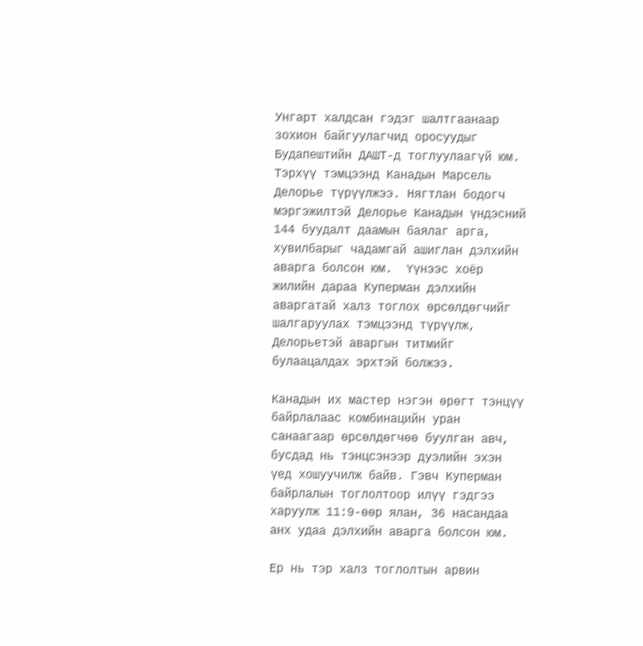Унгарт халдсан гэдэг шалтгаанаар зохион байгуулагчид оросуудыг Будапештийн ДАШТ-д тоглуулаагүй юм. Тэрхүү тэмцээнд Канадын Марсель Делорье түрүүлжээ. Нягтлан бодогч мэргэжилтэй Делорье Канадын үндэсний 144 буудалт даамын баялаг арга, хувилбарыг чадамгай ашиглан дэлхийн аварга болсон юм.  Үүнээс хоёр жилийн дараа Куперман дэлхийн аваргатай халз тоглох өрсөлдөгчийг шалгаруулах тэмцээнд түрүүлж, Делорьетэй аваргын титмийг булаацалдах эрхтэй болжээ.

Канадын их мастер нэгэн өрөгт тэнцүү байрлалаас комбинацийн уран санаагаар өрсөлдөгчөө буулган авч, бусдад нь тэнцсэнээр дуэлийн эхэн үед хошуучилж байв. Гэвч Куперман байрлалын тоглолтоор илүү гэдгээ харуулж 11:9-өөр ялан, 36 насандаа анх удаа дэлхийн аварга болсон юм.

Ер нь тэр халз тоглолтын арвин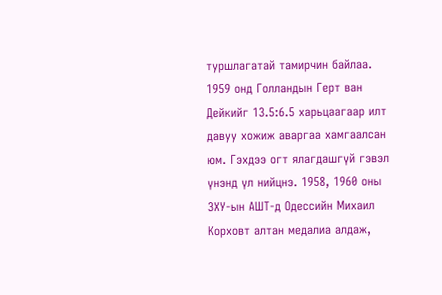туршлагатай тамирчин байлаа. 1959 онд Голландын Герт ван Дейкийг 13.5:6.5 харьцаагаар илт давуу хожиж аваргаа хамгаалсан юм. Гэхдээ огт ялагдашгүй гэвэл үнэнд үл нийцнэ. 1958, 1960 оны ЗХУ-ын АШТ-д Одессийн Михаил Корховт алтан медалиа алдаж,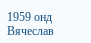1959 онд Вячеслав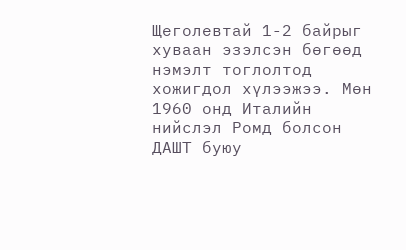Щеголевтай 1-2 байрыг хуваан эзэлсэн бөгөөд нэмэлт тоглолтод хожигдол хүлээжээ. Мөн 1960 онд Италийн нийслэл Ромд болсон ДАШТ буюу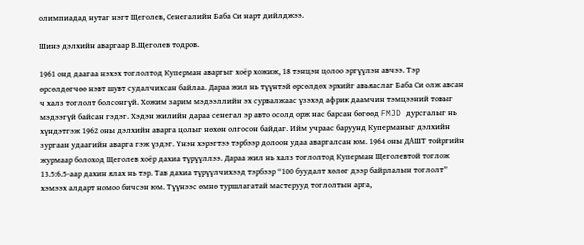олимпиадад нутаг нэгт Щеголев, Сенегалийн Баба Си нарт дийлджээ.

Шинэ дэлхийн аваргаар В.Щеголев тодров.

1961 онд даагаа нэхэх тоглолтод Куперман аваргыг хоёр хожиж, 18 тэнцэн цолоо эргүүлэн авчээ. Тэр өрсөлдөгчөө нэвт шувт судалчихсан байлаа. Дараа жил нь түүнтэй өрсөлдөх эрхийг авьяаслаг Баба Си олж авсан ч халз тоглолт болсонгүй. Хожим зарим мэдээллийн эх сурвалжаас үзэхэд африк даамчин тэмцээний товыг мэдээгүй байсан гэдэг. Хэдэн жилийн дараа сенегал эр авто осолд орж нас барсан бөгөөд FMJD дурсгалыг нь хүндэтгэж 1962 оны дэлхийн аварга цолыг нөхөн олгосон байдаг. Ийм учраас баруунд Куперманыг дэлхийн зургаан удаагийн аварга гэж үздэг. Үнэн хэрэгтээ тэрбээр долоон удаа аваргалсан юм. 1964 оны ДАШТ тойргийн журмаар болоход Щеголев хоёр дахиа түрүүллээ. Дараа жил нь халз тоглолтод Куперман Щеголевтой тоглож 13.5:6.5-аар дахин ялах нь тэр. Тав дахиа түрүүлчихээд тэрбээр “100 буудалт хөлөг дээр байрлалын тоглолт” хэмээх алдарт номоо бичсэн юм. Түүнээс өмнө туршлагатай мастерууд тоглолтын арга,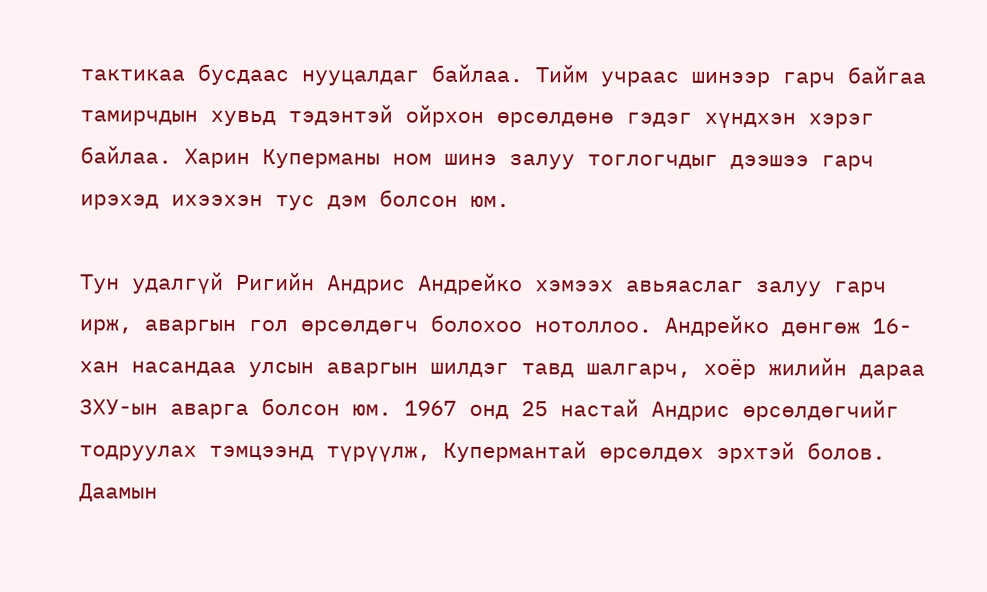тактикаа бусдаас нууцалдаг байлаа. Тийм учраас шинээр гарч байгаа тамирчдын хувьд тэдэнтэй ойрхон өрсөлдөнө гэдэг хүндхэн хэрэг байлаа. Харин Куперманы ном шинэ залуу тоглогчдыг дээшээ гарч ирэхэд ихээхэн тус дэм болсон юм.

Тун удалгүй Ригийн Андрис Андрейко хэмээх авьяаслаг залуу гарч ирж, аваргын гол өрсөлдөгч болохоо нотоллоо. Андрейко дөнгөж 16-хан насандаа улсын аваргын шилдэг тавд шалгарч, хоёр жилийн дараа ЗХУ-ын аварга болсон юм. 1967 онд 25 настай Андрис өрсөлдөгчийг тодруулах тэмцээнд түрүүлж, Купермантай өрсөлдөх эрхтэй болов. Даамын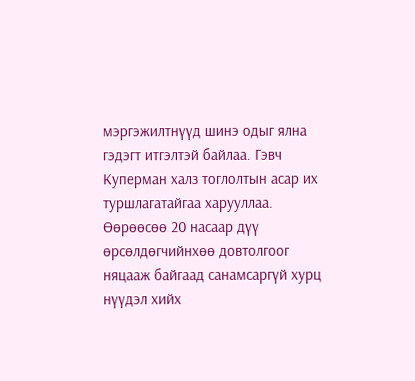мэргэжилтнүүд шинэ одыг ялна гэдэгт итгэлтэй байлаа. Гэвч Куперман халз тоглолтын асар их туршлагатайгаа харууллаа. Өөрөөсөө 20 насаар дүү өрсөлдөгчийнхөө довтолгоог няцааж байгаад санамсаргүй хурц нүүдэл хийх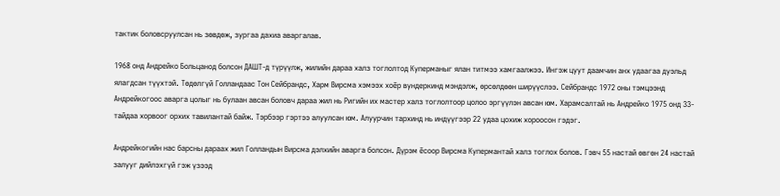тактик боловсруулсан нь зөвдөж, зургаа дахиа аваргалав.

1968 онд Андрейко Больцанод болсон ДАШТ-д түрүүлж, жилийн дараа халз тоглолтод Куперманыг ялан титмээ хамгаалжээ. Ингэж цуут даамчин анх удаагаа дуэльд ялагдсан түүхтэй. Төдөлгүй Голландаас Тон Сейбрандс, Харм Вирсма хэмээх хоёр вундеркинд мэндэлж, өрсөлдөөн ширүүслээ. Сейбрандс 1972 оны тэмцээнд Андрейкогоос аварга цолыг нь булаан авсан боловч дараа жил нь Ригийн их мастер халз тоглолтоор цолоо эpгүүлэн авсан юм. Харамсалтай нь Андрейко 1975 онд 33-тайдаа хорвоог орхих тавилантай байж. Тэрбээр гэртээ алуулсан юм. Алуурчин тархинд нь индүүгээр 22 удаа цохиж хороосон гэдэг.

Андрейкогийн нас барсны дараах жил Голландын Вирсма дэлхийн аварга болсон. Дүрэм ёсоор Вирсма Купермантай халз тоглох болов. Гэвч 55 настай өвгөн 24 настай залууг дийлэхгүй гэж үзээд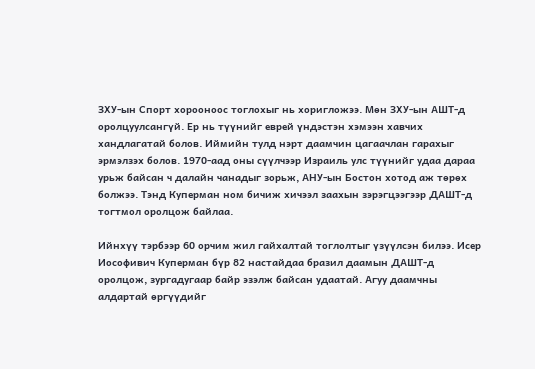ЗХУ-ын Спорт хорооноос тоглохыг нь хоригложээ. Мөн ЗХУ-ын АШТ-д оролцуулсангүй. Ер нь түүнийг еврей үндэстэн хэмээн хавчих хандлагатай болов. Иймийн тулд нэрт даамчин цагаачлан гарахыг эрмэлзэх болов. 1970-аад оны сүүлчээр Израиль улс түүнийг удаа дараа урьж байсан ч далайн чанадыг зорьж, АНУ-ын Бостон хотод аж төрөх болжээ. Тэнд Куперман ном бичиж хичээл заахын зэрэгцээгээр ДАШТ-д тогтмол оролцож байлаа.

Ийнхүү тэрбээр 60 орчим жил гайхалтай тоглолтыг үзүүлсэн билээ. Исер Иософивич Куперман бүр 82 настайдаа бразил даамын ДАШТ-д оролцож, зургадугаар байр эзэлж байсан удаатай. Агуу даамчны алдартай өргүүдийг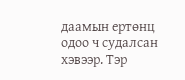даамын ертөнц одоо ч судалсан хэвээр. Тэр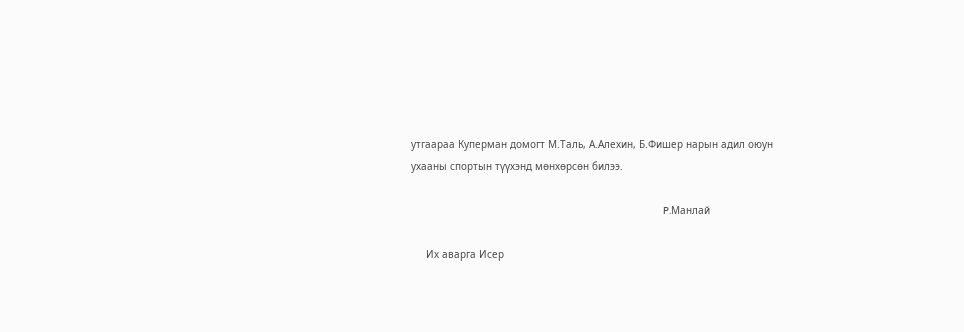утгаараа Куперман дoмoгт М.Таль, А.Алехин, Б.Фишер нарын адил оюун ухааны спортын түүхэнд мөнхөрсөн билээ.

                                                                                                                              P.Maнлaй

     Их аварга Исер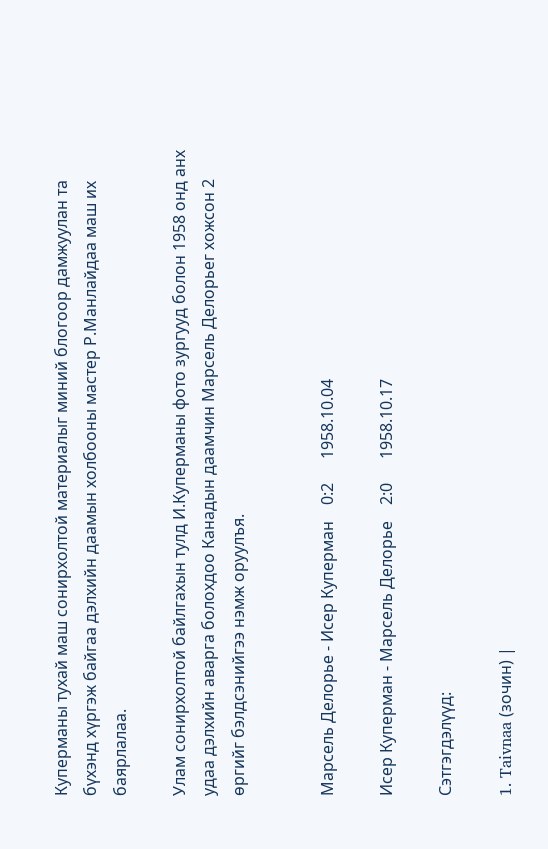Куперманы тухай маш сонирхолтой материалыг миний блогоор дамжуулан та бүхэнд хүргэж байгаа дэлхийн даамын холбооны мастер Р.Манлайдаа маш их баярлалаа.

Улам сонирхолтой байлгахын тулд И.Куперманы фото зургууд болон 1958 онд анх удаа дэлхийн аварга болохдоо Канадын даамчин Марсель Делорьег хожсон 2 өргийг бэлдсэнийгээ нэмж оруулъя.


Марсель Делорье - Исер Куперман    0:2      1958.10.04

Исер Куперман - Марсель Делорье    2:0      1958.10.17

Сэтгэгдэлүүд:

1. Taivnaa (зочин) |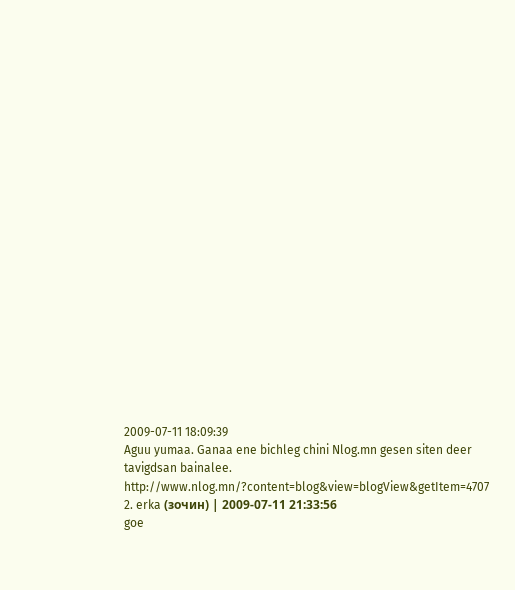2009-07-11 18:09:39
Aguu yumaa. Ganaa ene bichleg chini Nlog.mn gesen siten deer tavigdsan bainalee.
http://www.nlog.mn/?content=blog&view=blogView&getItem=4707
2. erka (зочин) | 2009-07-11 21:33:56
goe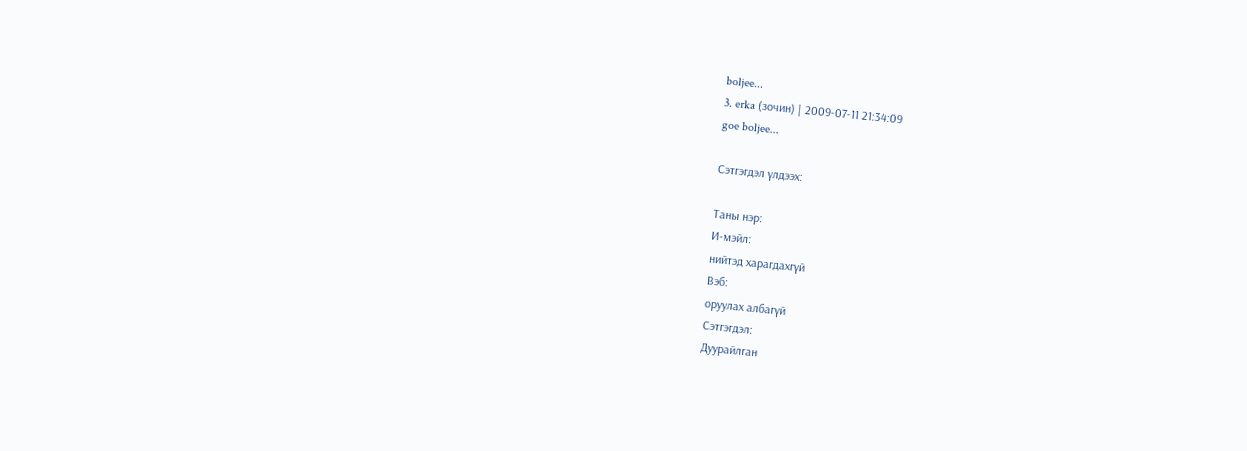boljee...
3. erka (зочин) | 2009-07-11 21:34:09
goe boljee...

Сэтгэгдэл үлдээх:

Таны нэр:
И-мэйл:
нийтэд харагдахгүй
Вэб:
оруулах албагүй
Сэтгэгдэл:
Дуурайлган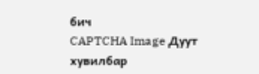бич
CAPTCHA Image Дуут хувилбар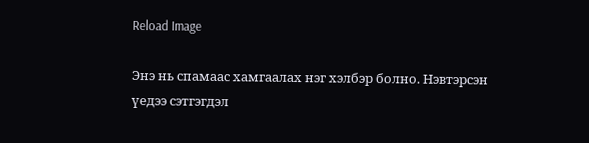Reload Image

Энэ нь спамаас хамгаалах нэг хэлбэр болно. Нэвтэрсэн үедээ сэтгэгдэл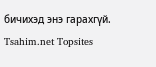бичихэд энэ гарахгүй.
Tsahim.net Topsites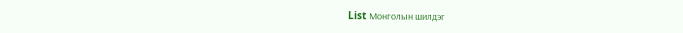List Монголын шилдэг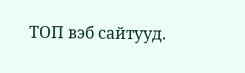ТОП вэб сайтууд.